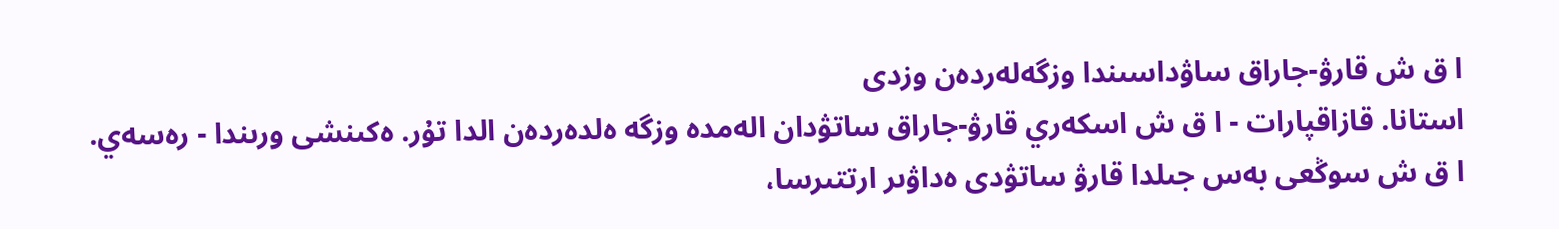ا ق ش قارۋ-جاراق ساۋداسىندا وزگەلەردەن وزدى
استانا. قازاقپارات - ا ق ش اسكەري قارۋ-جاراق ساتۋدان الەمدە وزگە ەلدەردەن الدا تۇر. ەكىنشى ورىندا - رەسەي.
ا ق ش سوڭعى بەس جىلدا قارۋ ساتۋدى ەداۋىر ارتتىرسا،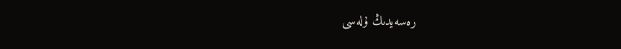رەسەيدىڭ ۇلەسى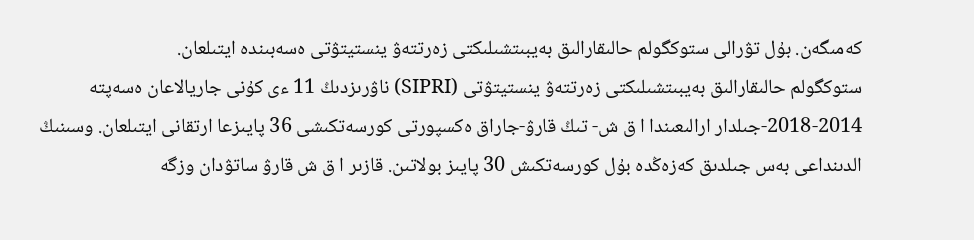كەمىگەن. بۇل تۋرالى ستوكگولم حالىقارالىق بەيبىتشىلىكتى زەرتتەۋ ينستيتۋتى ەسەبىندە ايتىلعان.
ستوكگولم حالىقارالىق بەيبىتشىلىكتى زەرتتەۋ ينستيتۋتى (SIPRI) ناۋرىزدىڭ 11 ءى كۇنى جاريالاعان ەسەپتە 2014-2018-جىلدار ارالىعىندا ا ق ش- تىڭ قارۋ-جاراق ەكسپورتى كورسەتكىشى 36 پايىزعا ارتقانى ايتىلعان. وسىنىڭ الدىنداعى بەس جىلدىق كەزەڭدە بۇل كورسەتكىش 30 پايىز بولاتىن. قازىر ا ق ش قارۋ ساتۋدان وزگە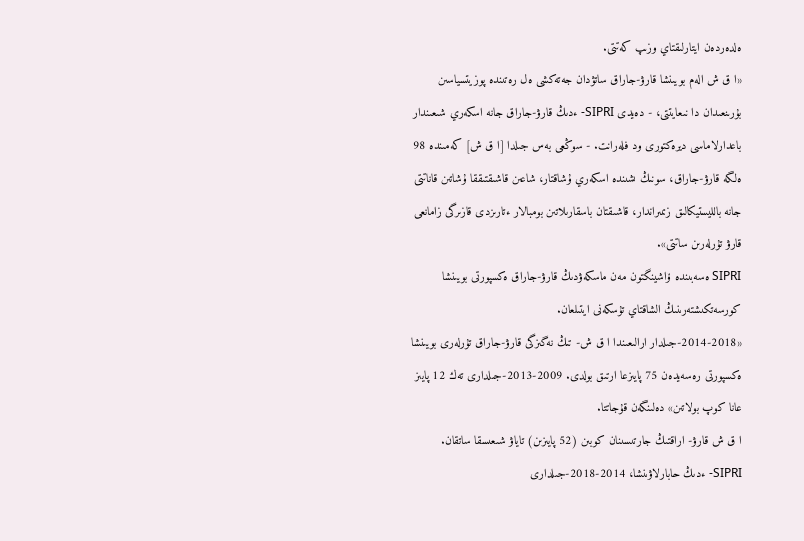ەلدەردەن ايتارلىقتاي وزىپ كەتتى.
«ا ق ش الەم بويىنشا قارۋ-جاراق ساتۋدان جەتەكشى ەل رەتىندە پوزيتسياسىن بۇرىنعىدان دا نىعايتتى، - دەيدى SIPRI- ءدىڭ قارۋ-جاراق جانە اسكەري شىعىندار باعدارلاماسى ديرەكتورى ود فلەرانت. - سوڭعى بەس جىلدا [ا ق ش] كەمىندە 98 ەلگە قارۋ-جاراق، سونىڭ ىشىندە اسكەري ۇشاقتار، شاعىن قاشىقتىققا ۇشاتىن قاناتتى جانە بالليستيكالىق زىمىراندار، قاشىقتان باسقارىلاتىن بومبالار ءتارىزدى قازىرگى زامانعى قارۋ تۇرلەرىن ساتتى».
SIPRI ەسەبىندە ۆاشينگتون مەن ماسكەۋدىڭ قارۋ-جاراق ەكسپورتى بويىنشا كورسەتكىشتەرىنىڭ الشاقتاي تۇسكەنى ايتىلعان.
«2014-2018-جىلدار ارالىعىندا ا ق ش- تىڭ نەگىزگى قارۋ-جاراق تۇرلەرى بويىنشا ەكسپورتى رەسەيدەن 75 پايىزعا ارتىق بولدى. 2009-2013-جىلدارى تەك 12 پايىز عانا كوپ بولاتىن» دەلىنگەن قۇجاتتا.
ا ق ش قارۋ- اراقتىڭ جارتىسىنان كوبىن (52 پايىزىن) تاياۋ شىعىسقا ساتقان.
SIPRI- ءدىڭ حابارلاۋىنشا، 2014-2018-جىلدارى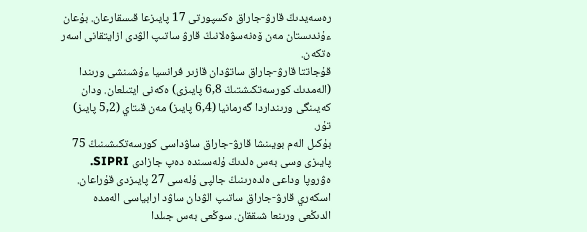رەسەيدىڭ قارۋ-جاراق ەكسپورتى 17 پايىزعا قىسقارعان. بۇعان ءۇندىستان مەن ۆەنەسۋەلانىڭ قارۋ ساتىپ الۋدى ازايتقانى اسەر ەتكەن.
قۇجاتتا قارۋ-جاراق ساتۋدان قازىر فرانسيا ءۇشىنشى ورىندا (الەمدىك كورسەتكىشتىڭ 6,8 پايىزى) ەكەنى ايتىلعان. ودان كەيىنگى ورىنداردا گەرمانيا (6,4 پايىز) مەن قىتاي (5,2 پايىز) تۇر.
بۇكىل الەم بويىنشا قارۋ-جاراق ساۋداسى كورسەتكىشىنىڭ 75 پايىزى وسى بەس ەلدىڭ ۇلەسىندە دەپ جازادى SIPRI. ەۋروپا وداعى ەلدەرىنىڭ جالپى ۇلەسى 27 پايىزدى قۇراعان.
اسكەري قارۋ-جاراق ساتىپ الۋدان ساۋد ارابياسى الەمدە الدىڭعى ورىنعا شىققان. سوڭعى بەس جىلدا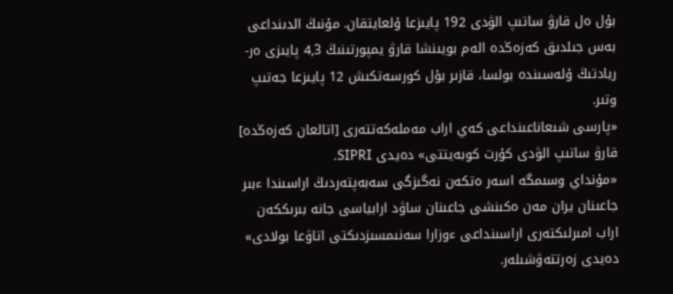بۇل ەل قارۋ ساتىپ الۋدى 192 پايىزعا ۇلعايتقان. مۇنىڭ الدىنداعى بەس جىلدىق كەزەڭدە الەم بويىنشا قارۋ يمپورتىنىڭ 4,3 پايىزى ەر-ريادتىڭ ۇلەسىندە بولسا، قازىر بۇل كورسەتكىش 12 پايىزعا جەتىپ وتىر.
«پارسى شىعاناعىنداعى كەي اراب مەملەكەتتەرى [اتالعان كەزەڭدە] قارۋ ساتىپ الۋدى كۇرت كوبەيتتى» دەيدى SIPRI.
«مۇنداي وسىمگە اسەر ەتكەن نەگىزگى سەبەپتەردىڭ اراسىندا ءبىر جاعىنان يران مەن ەكىنشى جاعىنان ساۋد ارابياسى جانە بىرىككەن اراب امىرلىكتەرى اراسىنداعى ءوزارا سەنىمسىزدىكتى اتاۋعا بولادى» دەيدى زەرتتەۋشىلەر.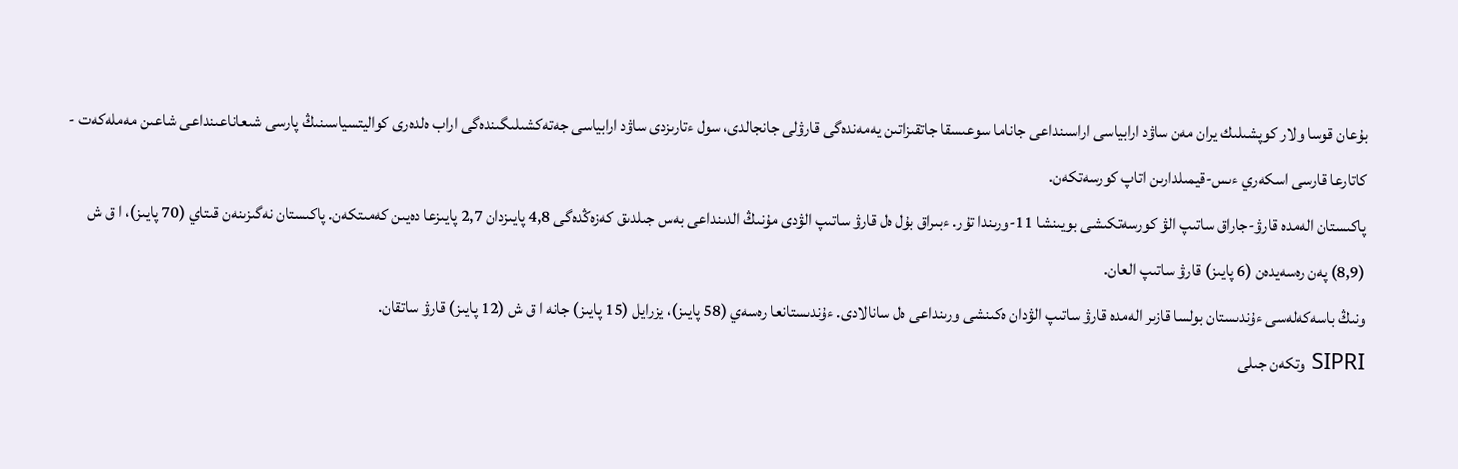بۇعان قوسا ولار كوپشىلىك يران مەن ساۋد ارابياسى اراسىنداعى جاناما سوعىسقا جاتقىزاتىن يەمەندەگى قارۋلى جانجالدى، سول ءتارىزدى ساۋد ارابياسى جەتەكشىلىگىندەگى اراب ەلدەرى كواليتسياسىنىڭ پارسى شىعاناعىنداعى شاعىن مەملەكەت - كاتارعا قارسى اسكەري ءىس-قيمىلدارىن اتاپ كورسەتكەن.
پاكىستان الەمدە قارۋ-جاراق ساتىپ الۋ كورسەتكىشى بويىنشا 11-ورىندا تۇر. ءبىراق بۇل ەل قارۋ ساتىپ الۋدى مۇنىڭ الدىنداعى بەس جىلدىق كەزەڭدەگى 4,8 پايىزدان 2,7 پايىزعا دەيىن كەمىتكەن. پاكىستان نەگىزىنەن قىتاي (70 پايىز)، ا ق ش (8,9) پەن رەسەيدەن (6 پايىز) قارۋ ساتىپ العان.
ونىڭ باسەكەلەسى ءۇندىستان بولسا قازىر الەمدە قارۋ ساتىپ الۋدان ەكىنشى ورىنداعى ەل سانالادى. ءۇندىستانعا رەسەي (58 پايىز)، يزرايل (15 پايىز) جانە ا ق ش (12 پايىز) قارۋ ساتقان.
SIPRI وتكەن جىلى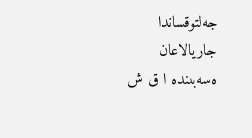جەلتوقساندا جاريالاعان ەسەبىندە ا ق ش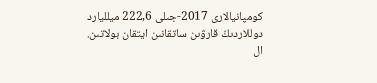كومپانيالارى 2017-جىلى 222,6 ميلليارد دوللاردىڭ قارۋىن ساتقانىن ايتقان بولاتىن. ال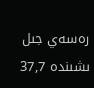رەسەي جىل ىشىندە 37,7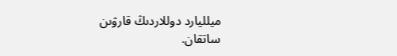ميلليارد دوللاردىڭ قارۋىن ساتقان.